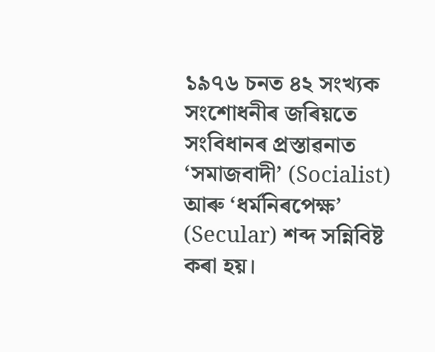১৯৭৬ চনত ৪২ সংখ্যক সংশোধনীৰ জৰিয়তে সংবিধানৰ প্ৰস্তাৱনাত ‘সমাজবাদী’ (Socialist) আৰু ‘ধৰ্মনিৰপেক্ষ’ (Secular) শব্দ সন্নিবিষ্ট কৰা হয়।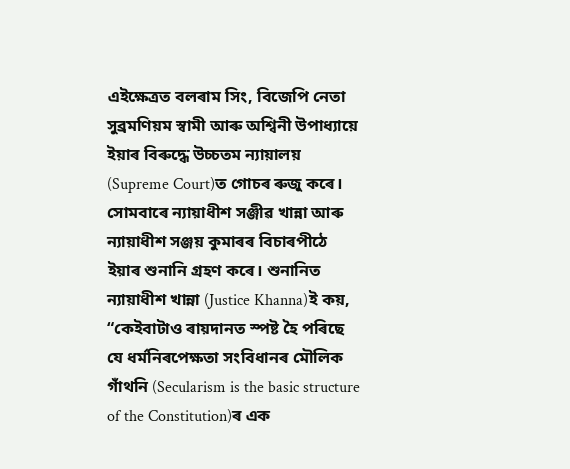এইক্ষেত্ৰত বলৰাম সিং, বিজেপি নেতা সুব্ৰমণিয়ম স্বামী আৰু অশ্বিনী উপাধ্যায়ে ইয়াৰ বিৰুদ্ধে উচ্চতম ন্যায়ালয় (Supreme Court)ত গোচৰ ৰুজু কৰে। সোমবাৰে ন্যায়াধীশ সঞ্জীৱ খান্না আৰু ন্যায়াধীশ সঞ্জয় কুমাৰৰ বিচাৰপীঠে ইয়াৰ শুনানি গ্ৰহণ কৰে। শুনানিত ন্যায়াধীশ খান্না (Justice Khanna)ই কয়, “কেইবাটাও ৰায়দানত স্পষ্ট হৈ পৰিছে যে ধৰ্মনিৰপেক্ষতা সংবিধানৰ মৌলিক গাঁথনি (Secularism is the basic structure of the Constitution)ৰ এক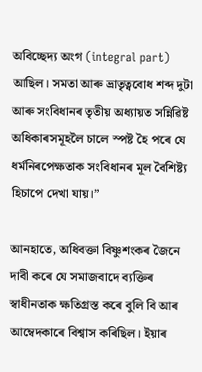অবিচ্ছেদ্য অংগ (integral part) আছিল। সমতা আৰু ভ্ৰাতৃত্ববোধ শব্দ দুটা আৰু সংবিধানৰ তৃতীয় অধ্যায়ত সন্নিৱিষ্ট অধিকাৰসমূহলৈ চালে স্পষ্ট হৈ পৰে যে ধৰ্মনিৰপেক্ষতাক সংবিধানৰ মূল বৈশিষ্ট্য হিচাপে দেখা যায়।”

আনহাতে, অধিবক্তা বিষ্ণুশংকৰ জৈনে দাবী কৰে যে সমাজবাদে ব্যক্তিৰ স্বাধীনতাক ক্ষতিগ্ৰস্ত কৰে বুলি বি আৰ আম্বেদকাৰে বিশ্বাস কৰিছিল। ইয়াৰ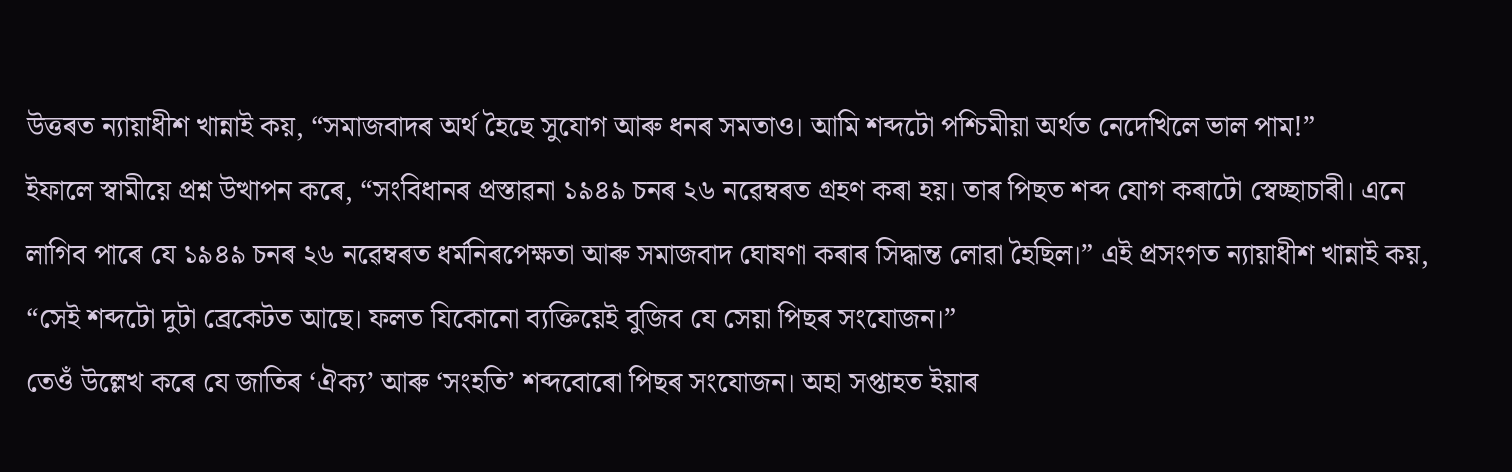উত্তৰত ন্যায়াধীশ খান্নাই কয়, “সমাজবাদৰ অৰ্থ হৈছে সুযোগ আৰু ধনৰ সমতাও। আমি শব্দটো পশ্চিমীয়া অৰ্থত নেদেখিলে ভাল পাম!”
ইফালে স্বামীয়ে প্ৰশ্ন উত্থাপন কৰে, “সংবিধানৰ প্ৰস্তাৱনা ১৯৪৯ চনৰ ২৬ নৱেম্বৰত গ্ৰহণ কৰা হয়। তাৰ পিছত শব্দ যোগ কৰাটো স্বেচ্ছাচাৰী। এনে লাগিব পাৰে যে ১৯৪৯ চনৰ ২৬ নৱেম্বৰত ধৰ্মনিৰপেক্ষতা আৰু সমাজবাদ ঘোষণা কৰাৰ সিদ্ধান্ত লোৱা হৈছিল।” এই প্ৰসংগত ন্যায়াধীশ খান্নাই কয়, “সেই শব্দটো দুটা ব্ৰেকেটত আছে। ফলত যিকোনো ব্যক্তিয়েই বুজিব যে সেয়া পিছৰ সংযোজন।”
তেওঁ উল্লেখ কৰে যে জাতিৰ ‘ঐক্য’ আৰু ‘সংহতি’ শব্দবোৰো পিছৰ সংযোজন। অহা সপ্তাহত ইয়াৰ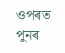ওপৰত পুনৰ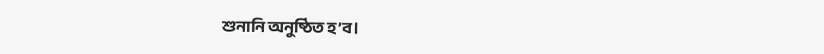শুনানি অনুষ্ঠিত হ’ব।